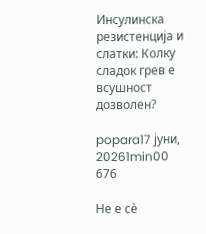Инсулинска резистенција и слатки: Колку сладок грев е всушност дозволен?

popara17 јуни, 20261min00
676

Не е сè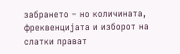забрането – но количината, фреквенцијата и изборот на слатки прават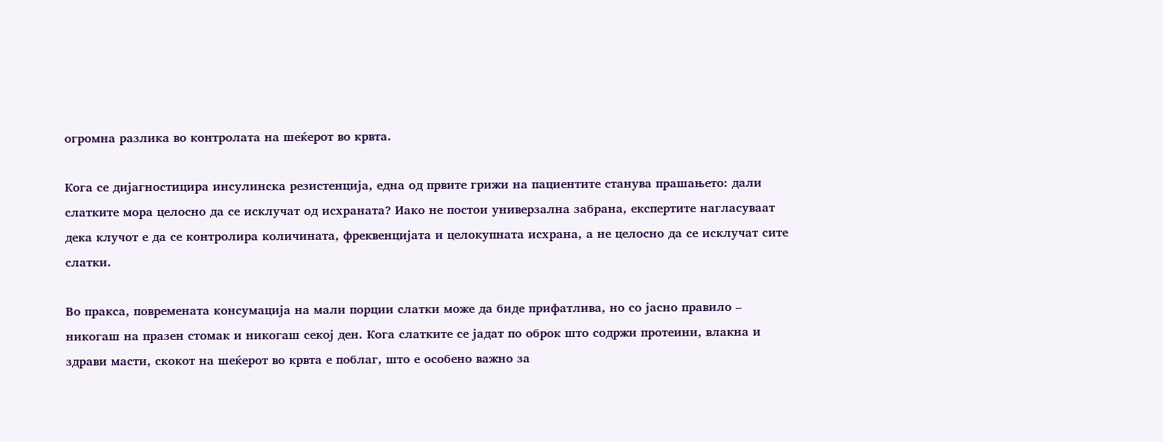огромна разлика во контролата на шеќерот во крвта.

Кога се дијагностицира инсулинска резистенција, една од првите грижи на пациентите станува прашањето: дали слатките мора целосно да се исклучат од исхраната? Иако не постои универзална забрана, експертите нагласуваат дека клучот е да се контролира количината, фреквенцијата и целокупната исхрана, а не целосно да се исклучат сите слатки.

Во пракса, повремената консумација на мали порции слатки може да биде прифатлива, но со јасно правило – никогаш на празен стомак и никогаш секој ден. Кога слатките се јадат по оброк што содржи протеини, влакна и здрави масти, скокот на шеќерот во крвта е поблаг, што е особено важно за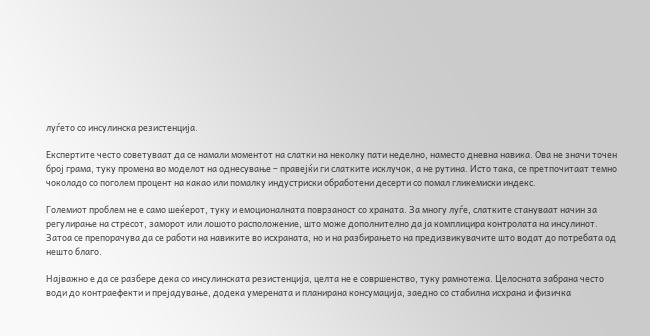луѓето со инсулинска резистенција.

Експертите често советуваат да се намали моментот на слатки на неколку пати неделно, наместо дневна навика. Ова не значи точен број грама, туку промена во моделот на однесување – правејќи ги слатките исклучок, а не рутина. Исто така, се претпочитаат темно чоколадо со поголем процент на какао или помалку индустриски обработени десерти со помал гликемиски индекс.

Големиот проблем не е само шеќерот, туку и емоционалната поврзаност со храната. За многу луѓе, слатките стануваат начин за регулирање на стресот, заморот или лошото расположение, што може дополнително да ја комплицира контролата на инсулинот. Затоа се препорачува да се работи на навиките во исхраната, но и на разбирањето на предизвикувачите што водат до потребата од нешто благо.

Најважно е да се разбере дека со инсулинската резистенција, целта не е совршенство, туку рамнотежа. Целосната забрана често води до контраефекти и прејадување, додека умерената и планирана консумација, заедно со стабилна исхрана и физичка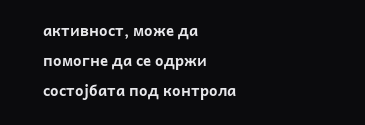активност, може да помогне да се одржи состојбата под контрола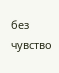без чувство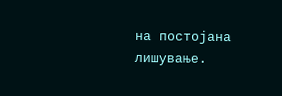на постојана лишување.